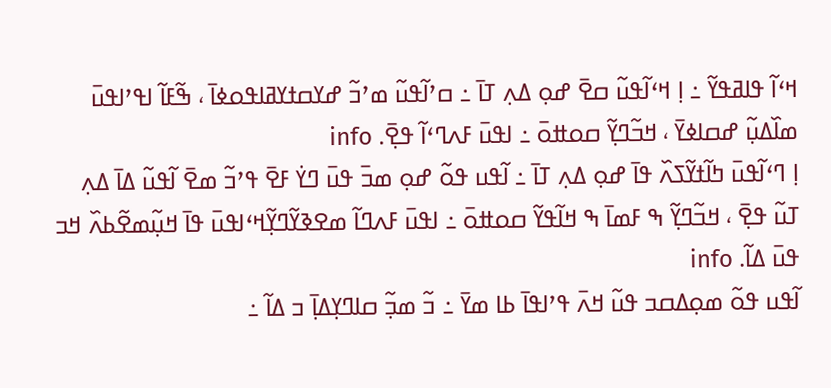ߞߵߊ߬ ߟߊߥߟߌ߬ ߸ ߊ߲ ߞߵߊ߬ߟߎ߬ ߛߐ߫ ߝߋ߲ ߡߍ߲ ߠߊ߫ ߸ ߛߴߊ߬ߟߎ߬ ߘߴߏ߬ ߝߌߛߙߌߥߊߟߋߦߊ߫ ، ߒ߬ߓߊ߬ ߊߟߴߊߟߎ߫ ߘߊ߰ߡߎ߲߬ ߝߛߊߦߌ߫ ، ߞߏ߬ߣߌ߲߬ ߛߋߚߋ߫ ߸ ߊߟߎ߫ ߓߍߣߵߊ߬ ߟߐ߲߫. info
ߊ߲ ߣߵߊ߬ߟߎ߫ ߤߊ߬ߙߌ߬ߖߍ߰ ߟߊ߫ ߝߋ߲ ߡߍ߲ ߠߊ߫ ߸ ߊ߬ߟߎ ߟߋ߬ ߝߋ߲ ߘߏ߫ ߟߎ߫ ߣߌ߭ ߓߐ߫ ߟߴߏ߬ ߘߐ߫ ߊ߬ߟߎ߬ ߡߊ߫ ߡߍ߲ ߠߎ߬ ߟߐ߲߫ ، ߞߏ߬ߣߌ߲߬ ߒ ߓߘߊ߫ ߒ ߞߊ߬ߟߌ߬ ߛߋߚߋ߫ ߸ ߊߟߎ߫ ߓߍߣߊ߬ ߘߐߢߌ߬ߣߌ߲߬ߞߵߊߟߎ߫ ߟߊ߫ ߞߎ߲߬ߘߐ߬ߕߍ߰ ߞߏ ߟߎ߫ ߡߊ߬. info
ߊ߬ߟߎ ߟߋ߬ ߘߋ߲ߡߛߏ ߟߎ߬ ߞߍ߫ ߟߴߊߟߊ߫ ߕߊ ߘߌ߫ ߸ ߏ߬ ߘߏ߲߬ ߛߊߣߌ߲ߡߊ߲߫ ߏ ߡߊ߬ ߸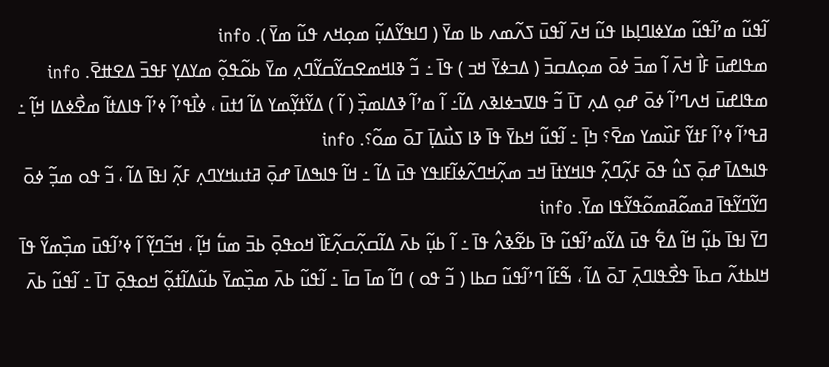ߊ߬ߟߎ߬ ߘߴߊ߬ߟߎ߬ ߘߌߦߊߣߊ߲ߕߊ ߟߎ߬ ߞߍ߫ ߊ߬ߟߎ߫ ߖߍ߬ߘߍ ߕߊ ߘߌ߫ ( ߣߊߟߌ߬ߡߎ߲߬ ߘߋ߲ߞߍ ߟߎ߬ ߘߌ߫ ). info
ߘߟߊߝߎ߫ ߓߊ߯ ߞߍ߫ ߊ߬ ߘߏ߫ ߦߋ߫ ߘߋ߲ߡߛߏ߫ ( ߡߏߦߌ߫ ߞߏ ) ߟߊ߫ ߸ ߏ߬ ߢߊߞߘߐߛߌ߬ߛߌ߬ߣߍ߲ ߘߌ߫ ߕߋ߬ߟߋ߲߬ ߘߌߡߌ߲ ߓߟߏ߫ ߡߐߚߐ߫. info
ߘߟߊߝߎ߫ ߞߍߣߴߊ߬ ߦߋ߫ ߝߋ߲ ߡߍ߲ ߠߊ߫ ߏ߬ ߟߊߜߏߦߊߢߍ ߡߊ߬߸ ߊ߬ ߘߴߊ߬ ߢߡߊߘߏ߲߰ ( ߊ߬ ) ߡߌ߬ߙߌ߲߬ߘߌ ߡߊ߬ ߗߙߎ߫ ، ߦߊ߯ߟߴߊ߬ ߦߴߊ߬ ߟߊߡߙߊ߬ ߘߐ߯ߦߡߊ ߞߊ߲߬ ߸ ߥߟߴߊ߬ ߦߴߊ߬ ߓߙߌ߬ ߓߎ߰ߘߌ ߘߐ߫؟ ߤߊ߲߫ ߸ ߊ߬ߟߎ߬ ߞߕߌ߫ ߟߊ߫ ߢߊ ߖߎ߯ߡߊ߲߫ ߠߋ߫ ߘߋ߬؟. info
ߟߊߒߡߊ߫ ߝߋ߲߫ ߖߎ߮ ߟߋ߫ ߓߍ߲߬ߣߍ߲߬ ߟߊߞߌߙߊ߫ ߞߏ ߘߍ߲߬ߞߣߍ߬ߦߊ߬ߓߊߟߌ ߟߎ߫ ߡߊ߬ ߸ ߞߊ߬ ߟߊߒߡߊ߫ ߝߋ߲߫ ߥߙߎߞߌߣߍ߲ ߓߍ߲߬ ߊߟߊ߫ ߡߊ߬ ، ߏ߬ ߟߋ ߘߏ߲߬ ߦߋ߫ ߣߌ߬ߣߌ߬ߟߊ߫ ߥߘߋ߬ߥߘߋ߬ߟߌ߬ߟߊ ߘߌ߫. info
ߣߌ߫ ߊߟߊ߫ ߕߎ߲߬ ߞߊ߬ ߡߐ߱ ߟߎ߫ ߡߌ߬ߘߴߊ߬ߟߎ߬ ߟߊ߫ ߕߐ߬ߢߍ߮ ߟߊ߫ ߸ ߊ߬ ߕߎ߲߬ ߕߍ߫ ߡߊ߬ߛߍ߲߬ߛߍ߲߬ߓߊ߰ ߞߋߟߋ߲߫ ߕߏ߫ ߘߎ߱ ߞߊ߲߬ ، ߞߏ߬ߣߌ߲߬ ߊ߬ ߦߴߊ߬ߟߎ߫ ߘߏ߲߰ߘߌ߬ ߟߊ߫ ߞߊߕߙߍ߬ ߛߕߊ߫ ߟߐ߯ߟߊߣߍ߲߫ ߠߋ߫ ߡߊ߬ ، ߒ߬ߓߊ߬ ߣߴߊ߬ߟߎ߬ ߛߕߊ ( ߏ߬ ߟߋ ) ߣߊ߬ ߘߊ߫ ߛߊ߫ ߸ ߊ߬ߟߎ߬ ߕߍ߫ ߘߏ߲߰ߘߌ߫ ߕߎ߬ߡߊ߬ߙߋ߲߬ ߞߋߟߋ߲߫ ߠߊ߫ ߸ ߊ߬ߟߎ߬ ߕߍ߫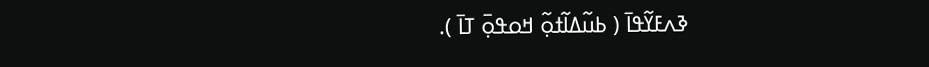ߢߍߓߌ߬ߟߊ߫ ( ߕߎ߬ߡߊ߬ߙߋ߲߬ ߞߋߟߋ߲߫ ߠߊ߫ ).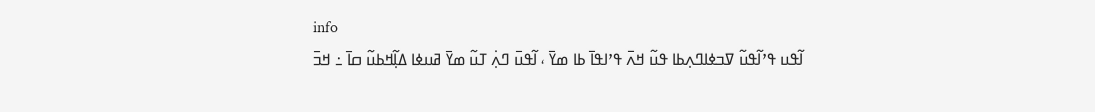info
ߊ߬ߟߎ ߟߴߊ߬ߟߎ߬ ߜߏߦߊߣߍ߲ߕߊ ߟߎ߬ ߞߍ߫ ߟߴߊߟߊ߫ ߕߊ ߘߌ߫ ، ߊ߬ߟߎ߫ ߣߍ߲߭ ߠߎ߬ ߘߌ߫ ߥߎߦߊ ߡߊ߲߬ߞߕߎ߬ ߛߊ߫ ߸ ߞߏ߫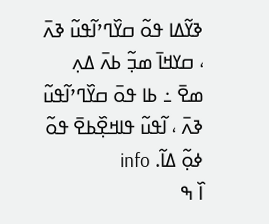ߢߌ߬ߡߊ ߟߋ߬ ߛߌ߰ߣߴߊ߬ߟߎ߬ ߢߍ߫ ، ߛߌߞߊ߫ ߘߏ߲߬ ߕߍ߫ ߡߍ߲ ߘߐ߫ ߸ ߕߊ ߟߋ߫ ߛߌ߰ߣߴߊ߬ߟߎ߬ ߢߍ߫ ، ߊ߬ߟߎ߬ ߟߊߞߐ߲߰ߕߐ߫ ߟߋ߬ ߦߋ߲߬ ߡߊ߬. info
ߊ߰ ߒ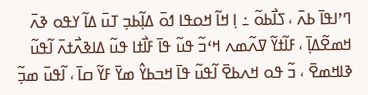ߣߴߊߟߊ߫ ߕߍ߫ ، ߖߊ߯ߕߋ߬ ߸ ߊ߲ ߞߊ߬ ߞߋߟߊ ߗߋ߫ ߡߊ߲߬ߕߏ߲ ߠߎ߫ ߡߊ߬ ߌߟߋ ߢߍ߫ ߞߘߐ߬ߡߊ߲߫ ، ߓߊ߬ߙߌ߬ ߜߍ߬ߘߍ ߞߵߏ߬ ߟߎ߬ ߟߊ߫ ߓߊ߯ߙߊ ߟߎ߬ ߡߊߢߍ߯ߙߍ߫ ߊ߬ߟߎ߬ ߢߊߞߘߐ߫ ، ߏ߬ ߟߋ ߞߍߕߐ߫ ߊ߬ߟߎ߬ ߟߊ߫ ߞߏߕߌ߮ ߘߌ߫ ߓߌ߬ ߛߊ߫ ، ߊ߬ߟߎ߫ ߘߏ߲߬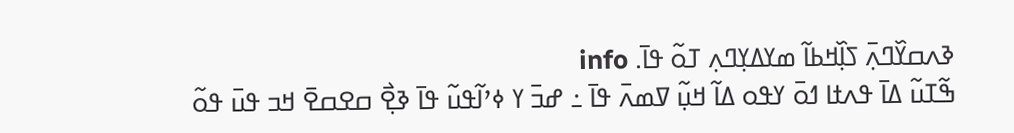ߢߍߛߌ߰ߣߍ߲߫ ߖߊ߲߰ߞߕߊ߬ ߘߌߡߌ߲ߣߍ߲ ߠߋ߬ ߟߊ߫. info
ߒ߬ߠߎ߬ ߡߊ߫ ߟߍߙߊ ߗߋ߫ ߌߟߋ ߡߊ߬ ߞߎ߲߬ ߜߘߍ߫ ߟߊ߫ ߸ ߝߏ߫ ߌ ߦߴߊ߬ߟߎ߬ ߟߊ߫ ߢߐ߲߯ ߛߐߛߐ߫ ߞߏ ߟߎ߫ ߟߋ߬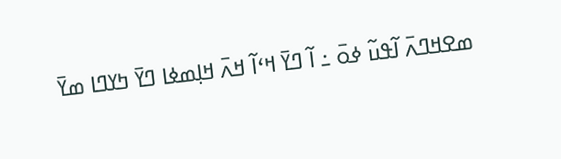ߘߐߞߣߍ߫ ߊ߬ߟߎ߬ ߦߋ߫ ߸ ߊ߬ ߣߌ߫ ߞߵߊ߬ ߞߍ߫ ߞߊ߲ߘߦߊ ߣߌ߫ ߤߌߣߊ ߘߌ߫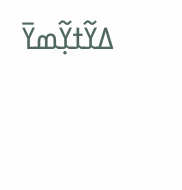ߡߌ߬ߙߌ߲߬ߘߌ߫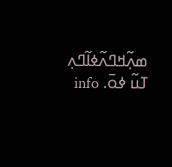ߘߍ߲߬ߞߣߍ߬ߦߊ߬ߣߍ߲ ߠߎ߬ ߦߋ߫. info